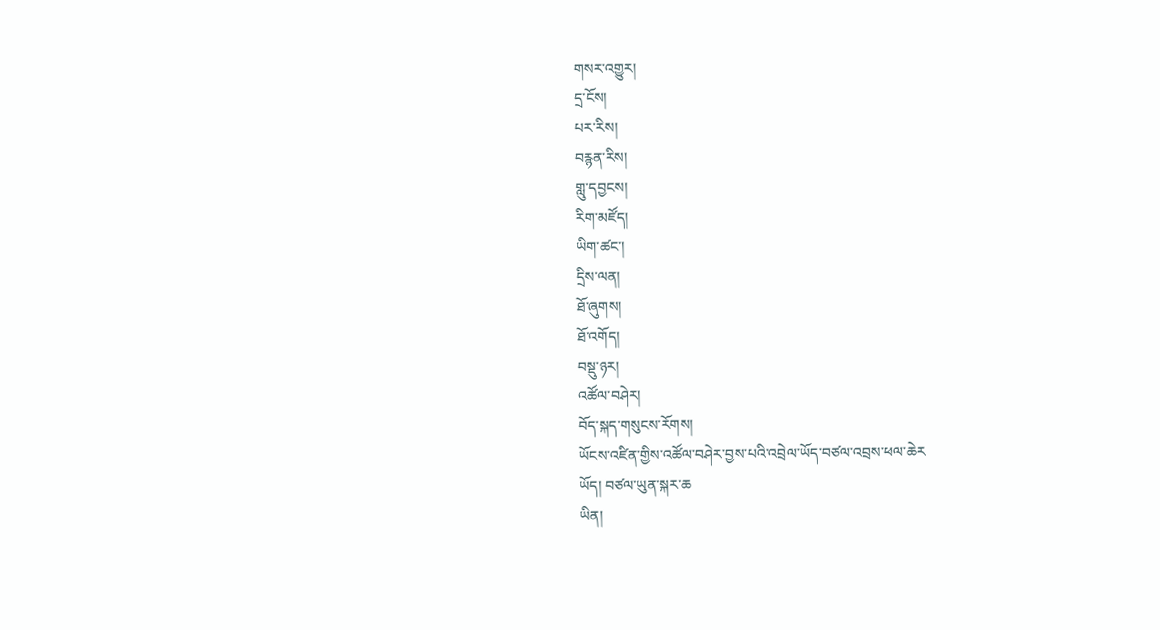གསར་འགྱུར།
དྲ་ངོས།
པར་རིས།
བརྙན་རིས།
གླུ་དབྱངས།
རིག་མཛོད།
ཡིག་ཚང་།
དྲིས་ལན།
ཐོ་ཞུགས།
ཐོ་འགོད།
བསྡུ་ཉར།
འཚོལ་བཤེར།
བོད་སྐད་གསུངས་རོགས།
ཡོངས་འཛིན་གྱིས་འཚོལ་བཤེར་བྱས་པའི་འབྲེལ་ཡོད་བཙལ་འབྲས་ཕལ་ཆེར
ཡོད། བཙལ་ཡུན་སྐར་ཆ
ཡིན།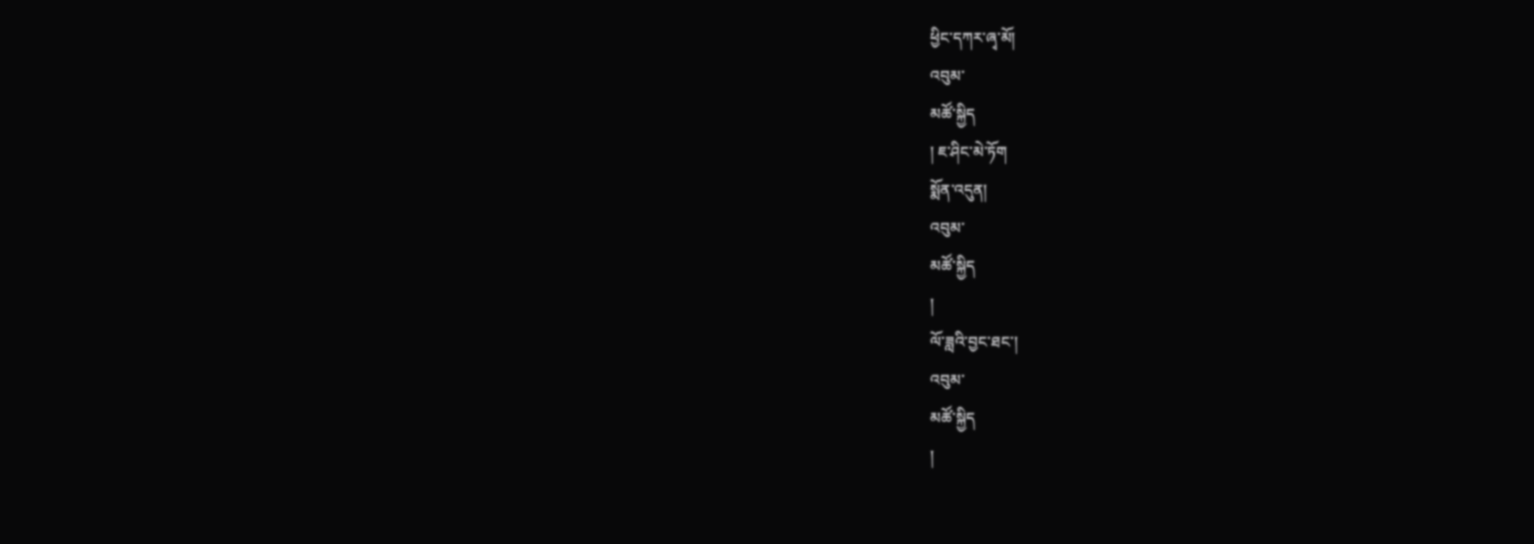ཕྱིང་དཀར་ཞྭ་མོ།
འབུམ་
མཚོ་སྐྱིད
། ཇ་ཤིང་མེ་ཏོག
སྨོན་འདུན།
འབུམ་
མཚོ་སྐྱིད
།
ལོ་ཟླའི་བྱང་ཐང་།
འབུམ་
མཚོ་སྐྱིད
།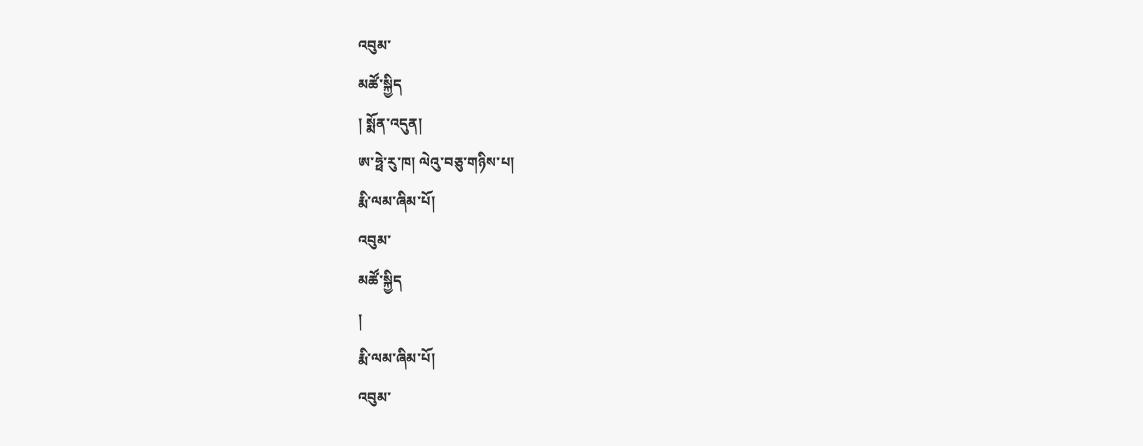འབུམ་
མཚོ་སྐྱིད
། སྨོན་འདུན།
ཨ་ཧྥེ་རུ་ཁ། ལེའུ་བཅུ་གཉིས་པ།
རྨི་ལམ་ཞིམ་པོ།
འབུམ་
མཚོ་སྐྱིད
།
རྨི་ལམ་ཞིམ་པོ།
འབུམ་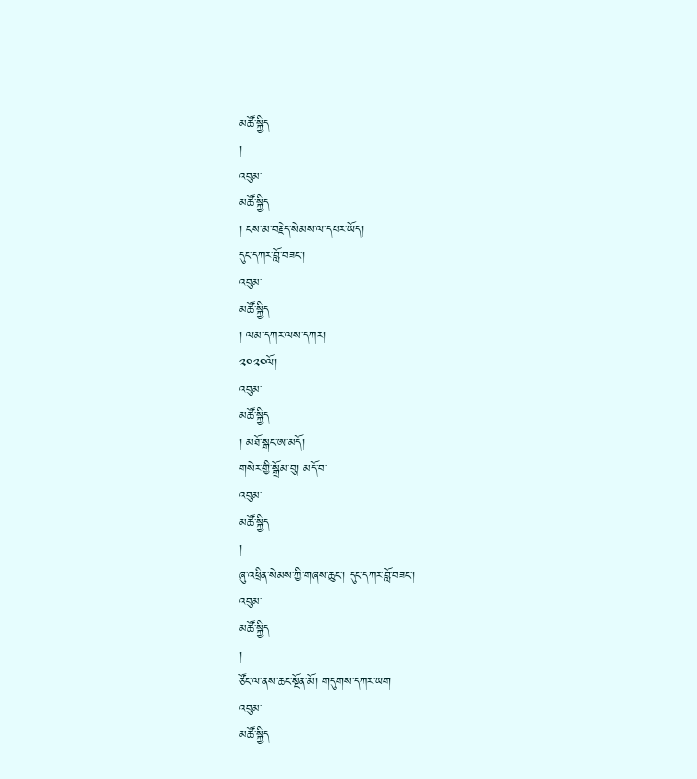མཚོ་སྐྱིད
།
འབུམ་
མཚོ་སྐྱིད
། ངས་མ་བརྗེད་སེམས་ལ་དཔར་ཡོད།
དུང་དཀར་བློ་བཟང་།
འབུམ་
མཚོ་སྐྱིད
། ལམ་དཀར་ལས་དཀར།
༢༠༢༠ལོ།
འབུམ་
མཚོ་སྐྱིད
། མཐོ་སྒང་ཨ་མདོ།
གསེར་གྱི་སྒྲོམ་བུ། མདོ་བ་
འབུམ་
མཚོ་སྐྱིད
།
ཞུ་འཕྲིན་སེམས་ཀྱི་གཞས་ཆུང་། དུང་དཀར་བློ་བཟང་།
འབུམ་
མཚོ་སྐྱིད
།
ཙོང་ལ་ནས་ཆང་སྔོན་མོ། གདུགས་དཀར་ཡག
འབུམ་
མཚོ་སྐྱིད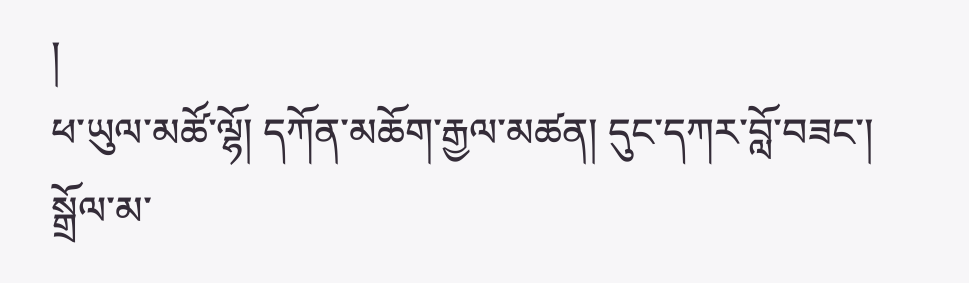།
ཕ་ཡུལ་མཚོ་ལྷོ། དཀོན་མཆོག་རྒྱལ་མཚན། དུང་དཀར་བློ་བཟང་། སྒྲོལ་མ་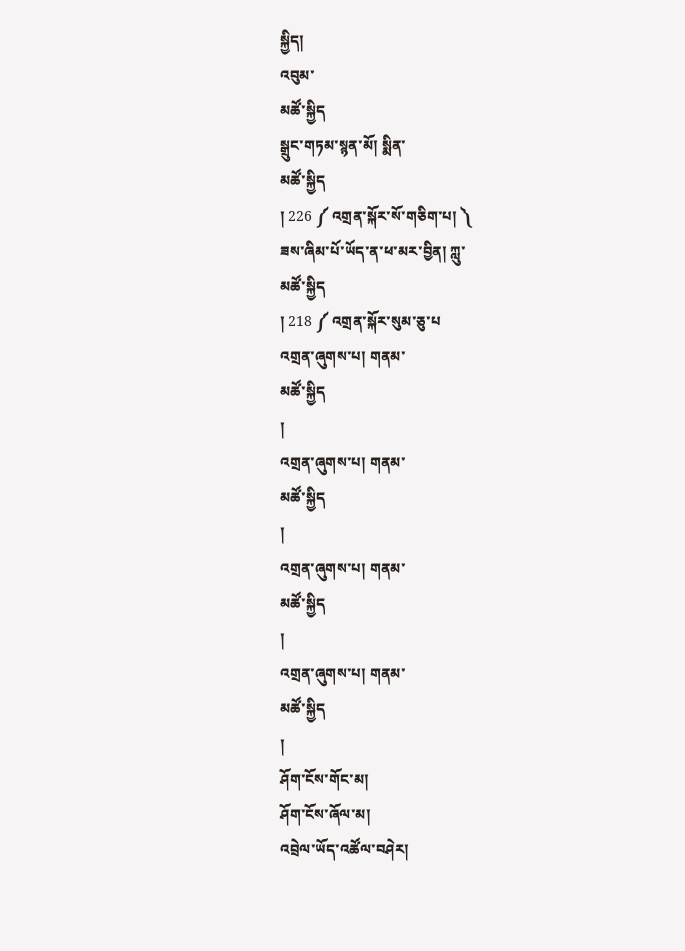སྐྱིད།
འབུམ་
མཚོ་སྐྱིད
སྒྲུང་གཏམ་སྙན་མོ། སྨིན་
མཚོ་སྐྱིད
། 226 ༼ འགྲན་སྐོར་སོ་གཅིག་པ། ༽
ཟས་ཞིམ་པོ་ཡོད་ན་ཕ་མར་བྱིན། ཀླུ་
མཚོ་སྐྱིད
། 218 ༼ འགྲན་སྐོར་སུམ་ཅུ་པ
འགྲན་ཞུགས་པ། གནམ་
མཚོ་སྐྱིད
།
འགྲན་ཞུགས་པ། གནམ་
མཚོ་སྐྱིད
།
འགྲན་ཞུགས་པ། གནམ་
མཚོ་སྐྱིད
།
འགྲན་ཞུགས་པ། གནམ་
མཚོ་སྐྱིད
།
ཤོག་ངོས་གོང་མ།
ཤོག་ངོས་ཞོལ་མ།
འབྲེལ་ཡོད་འཚོལ་བཤེར།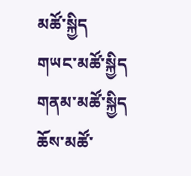མཚོ་སྐྱིད
གཡང་མཚོ་སྐྱིད
གནམ་མཚོ་སྐྱིད
ཆོས་མཚོ་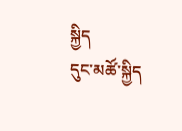སྐྱིད
དུང་མཚོ་སྐྱིད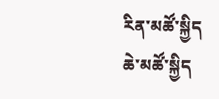རིན་མཚོ་སྐྱིད
ཆེ་མཚོ་སྐྱིད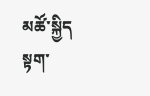མཚོ་སྐྱིད
སྟག་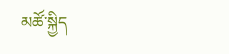མཚོ་སྐྱིད